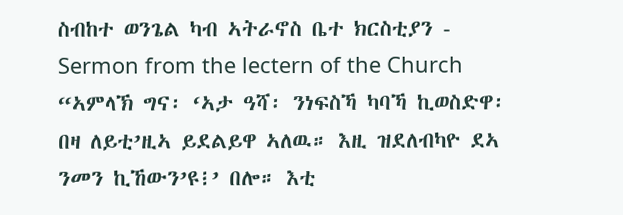ስብከተ ወንጌል ካብ ኣትራኖስ ቤተ ክርስቲያን - Sermon from the lectern of the Church
“ኣምላኽ ግና፡ ‘ኣታ ዓሻ፡ ንነፍስኻ ካባኻ ኪወስድዋ፡ በዛ ለይቲ’ዚኣ ይደልይዋ ኣለዉ። እዚ ዝደለብካዮ ደኣ ንመን ኪኸውን’ዩ፧’ በሎ። እቲ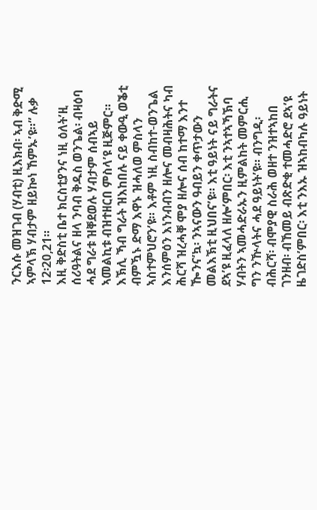ንርእሱ መዝገብ (ሃብቲ) ዚእክብ፡ ኣብ ቅድሚ ኣምላኽ ሃብታም ዘይኰነ ኸምኡ’ዩ።” ሉቃ 12፡20,21።
እዚ ቅድስቲ ቤተ ክርስቲያንና ነዚ ዕለት’ዚ ሰሪዓትልና ዘላ ንባብ ቅዱስ ወንጌል፡ ብዛዕባ ሓደ ግራቱ ዝቐደወሉ ሃብታም ሰብኣይ ኣመልኪቱ ብዝተዘርበ ምስላ’ዩ ዚጅምር። እኽሊ ኻብ ግራት ዝእከበሉ ናይ ቀውዒ ወቕቲ ብምዃኑ ድማ እዋኑ ዝሓለወ ምስላን ኣስተምህሮን’ዩ። እቶም ነዚ ስብከተ-ወንጌል እንሰምዕን እነንብብን ዘሎና መብዛሕትና ካብ ሕርሻ ዝረሓቐ ሞያ ዘሎና ሰብ ከተማ እንተ ዀንና’ኳ፡ ንኣናውን ዓብይን ቀጥታውን መልእኽቲ ዚህበና’ዩ። እቲ ዓይነት ናይ ግራትና ደኣ’ዩ ዚፈላለ ዘሎ’ምበር፡ እቲ ንኣተኣኻኽባ ሃብትን ኣመሓድራኡን ዚምልከት መምርሒ ግን ንዅላትና ሓደ ዓይነት’ዩ። ብንግዲ፡ ብሕርሻ፡ ብሞያዊ ስራሕ ወዘተ ንዝተኣከበ ገንዘብ፡ ብኸመይ ብጽድቂ ተመሓድሮ ደኣ’ዩ ዜገድስ’ምበር፡ እቲ ንእኡ ዝኣከብካሉ ዓይነት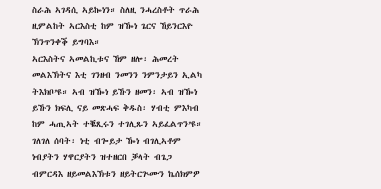ስራሕ ኣገዳሲ ኣይኰነን። ስለዚ ንሓረስቶት ጥራሕ ዚምልከት ኣርእስቲ ከም ዝዀነ ጌርና ኸይንርእዮ ኽንጥንቀቕ ይግባእ።
ኣርእስትና ኣመልኪቱና ኸም ዘሎ፡ ሕመረት መልእኽትና እቲ ገንዘብ ንመንን ንምንታይን ኢልካ ትእክቦ’ዩ። ኣብ ዝዀነ ይኹን ዘመን፡ ኣብ ዝዀነ ይኹን ክፍሊ ናይ መጽሓፍ ቅዱስ፡ ሃብቲ ምእካብ ከም ሓጢኣት ተቘጺሩን ተገሊጹን ኣይፈልጥን’ዩ። ገለገለ ሰባት፡ ነቲ ብጐይታ ዀነ ብገሊኣቶም ነብያትን ሃዋርያትን ዝተዘርበ ቓላት ብጌጋ ብምርዳእ ዘይመልእኽቱን ዘይትርጕሙን ኬሰክምዎ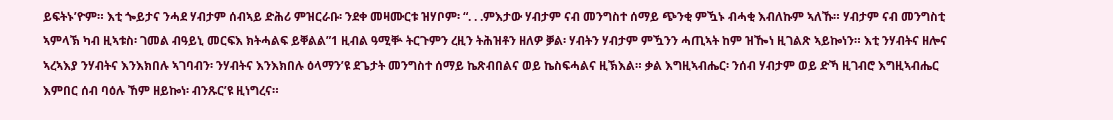ይፍትኑ’ዮም። እቲ ጐይታና ንሓደ ሃብታም ሰብኣይ ድሕሪ ምዝርራቡ፡ ንደቀ መዛሙርቱ ዝሃቦም፡ “. . .ምእታው ሃብታም ናብ መንግስተ ሰማይ ጭንቂ ምዃኑ ብሓቂ እብለኩም ኣለኹ። ሃብታም ናብ መንግስቲ ኣምላኽ ካብ ዚኣቱስ፡ ገመል ብዓይኒ መርፍእ ክትሓልፍ ይቐልል”1 ዚብል ዓሚቝ ትርጉምን ረዚን ትሕዝቶን ዘለዎ ቓል፡ ሃብትን ሃብታም ምዃንን ሓጢኣት ከም ዝዀነ ዚገልጽ ኣይኰነን። እቲ ንሃብትና ዘሎና ኣረኣእያ ንሃብትና እንእክበሉ ኣገባብን፡ ንሃብትና እንእክበሉ ዕላማን’ዩ ደጌታት መንግስተ ሰማይ ኬጽብበልና ወይ ኬስፍሓልና ዚኽእል። ቃል እግዚኣብሔር፡ ንሰብ ሃብታም ወይ ድኻ ዚገብሮ እግዚኣብሔር እምበር ሰብ ባዕሉ ኸም ዘይኰነ፡ ብንጹር’ዩ ዚነግረና።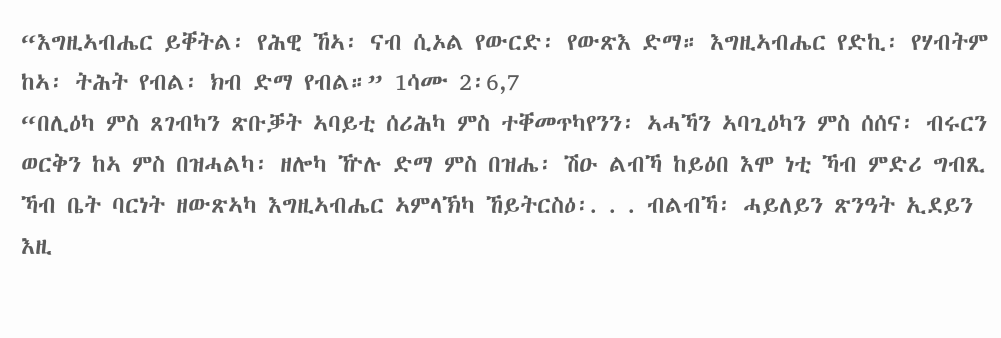“እግዚኣብሔር ይቐትል፡ የሕዊ ኸኣ፡ ናብ ሲኦል የውርድ፡ የውጽእ ድማ። እግዚኣብሔር የድኪ፡ የሃብትም ከኣ፡ ትሕት የብል፡ ክብ ድማ የብል።” 1ሳሙ 2፡6,7
“በሊዕካ ምስ ጸገብካን ጽቡቓት ኣባይቲ ሰሪሕካ ምስ ተቐመጥካየንን፡ ኣሓኻን ኣባጊዕካን ምስ ሰሰና፡ ብሩርን ወርቅን ከኣ ምስ በዝሓልካ፡ ዘሎካ ዅሉ ድማ ምስ በዝሔ፡ ሽዑ ልብኻ ከይዕበ እሞ ነቲ ኻብ ምድሪ ግብጺ ኻብ ቤት ባርነት ዘውጽኣካ እግዚኣብሔር ኣምላኽካ ኸይትርስዕ፡. . . ብልብኻ፡ ሓይለይን ጽንዓት ኢደይን እዚ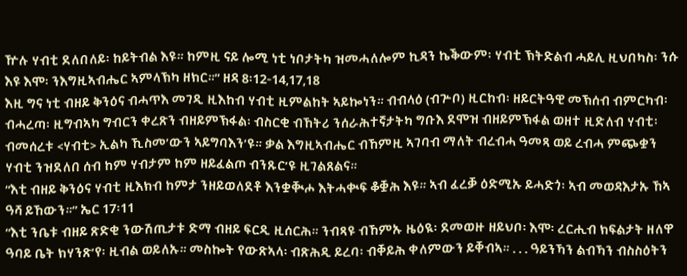ዅሉ ሃብቲ ደለበለይ፡ ከይትብል እዩ። ከምዚ ናይ ሎሚ ነቲ ነቦታትካ ዝመሓለሎም ኪዳን ኬቕውም፡ ሃብቲ ኽትድልብ ሓይሊ ዚህበካስ፡ ንሱ እዩ እሞ፡ ንእግዚኣብሔር ኣምላኽካ ዘክር።” ዘዳ 8፡12-14,17,18
እዚ ግና ነቲ ብዘይ ቅንዕና ብሓጥእ መገዲ ዚእከብ ሃብቲ ዚምልከት ኣይኰነን። ብብላዕ (ብጕቦ) ዚርከብ፡ ዘይርትዓዊ መኽሰብ ብምርካብ፡ ብሓረጣ፡ ዚግብኣካ ግብርን ቀረጽን ብዘይምኽፋል፡ ብስርቂ ብኸትሪ ንሰራሕተኛታትካ ግቡእ ደሞዝ ብዘይምኽፋል ወዘተ ዚድለብ ሃብቲ፡ ብመሰረቱ <ሃብቲ> ኢልካ ኺስመ’ውን ኣይግባእን’ዩ። ቃል እግዚኣብሔር ብኸምዚ ኣገባብ ማለት ብረብሓ ዓመጻ ወይ ረብሓ ምጭቋን ሃብቲ ንዝደለበ ሰብ ከም ሃብታም ከም ዘይፈልጦ ብንጹር’ዩ ዚገልጸልና።
“እቲ ብዘይ ቅንዕና ሃብቲ ዚእክብ ከምታ ንዘይወለደቶ እንቋቚሖ እትሓቊፍ ቆቛሕ እዩ። ኣብ ፈረቓ ዕድሚኡ ይሓድጎ፡ ኣብ መወዳእታኡ ኸኣ ዓሻ ይኸውን።” ኤር 17፡11
“እቲ ንቤቱ ብዘይ ጽድቂ ንውሽጢታቱ ድማ ብዘይ ፍርዲ ዚሰርሕ። ንብጻዩ ብኸምኡ ዜዕዪ፡ ደመወዙ ዘይህቦ፡ እሞ፡ ረርሒብ ክፍልታት ዘለዋ ዓባይ ቤት ክሃንጽ’የ፡ ዚብል ወይለኡ። መስኰት የውጽኣላ፡ ብጽሕዲ ይረባ፡ ብቐይሕ ቀለምውን ይቐብኣ። . . . ዓይንኻን ልብኻን ብስስዕትን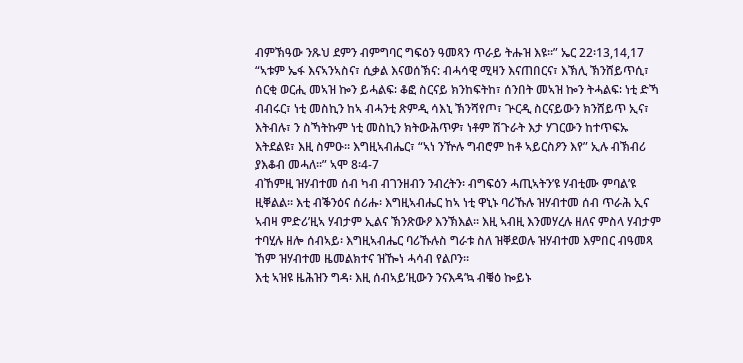ብምኽዓው ንጹህ ደምን ብምግባር ግፍዕን ዓመጻን ጥራይ ትሑዝ እዩ።” ኤር 22፡13,14,17
“ኣቱም ኤፋ እናኣንኣስና፣ ሲቃል እናወሰኽና: ብሓሳዊ ሚዛን እናጠበርና፣ እኽሊ ኽንሸይጥሲ፣ ሰርቂ ወርሒ መኣዝ ኰን ይሓልፍ∶ ቆፎ ስርናይ ክንከፍትከ፣ ሰንበት መኣዝ ኰን ትሓልፍ∶ ነቲ ድኻ ብብሩር፣ ነቲ መስኪን ከኣ ብሓንቲ ጽምዲ ሳእኒ ኽንሻየጦ፣ ጕርዲ ስርናይውን ክንሸይጥ ኢና፣ እትብሉ፣ ን ስኻትኩም ነቲ መስኪን ክትውሕጥዎ፣ ነቶም ሽጉራት እታ ሃገርውን ከተጥፍኡ እትደልዩ፣ እዚ ስምዑ። እግዚኣብሔር፣ “ኣነ ንዅሉ ግብሮም ከቶ ኣይርስዖን እየ” ኢሉ ብኽብሪ ያእቆብ መሓለ።” ኣሞ 8፡4-7
ብኸምዚ ዝሃብተመ ሰብ ካብ ብገንዘብን ንብረትን፡ ብግፍዕን ሓጢኣትን’ዩ ሃብቲሙ ምባል’ዩ ዚቐልል። እቲ ብቕንዕና ሰሪሑ፡ እግዚኣብሔር ከኣ ነቲ ዋኒኑ ባሪኹሉ ዝሃብተመ ሰብ ጥራሕ ኢና ኣብዛ ምድሪ’ዚኣ ሃብታም ኢልና ኽንጽውዖ እንኽእል። እዚ ኣብዚ እንመሃረሉ ዘለና ምስላ ሃብታም ተባሂሉ ዘሎ ሰብኣይ፡ እግዚኣብሔር ባሪኹሉስ ግራቱ ስለ ዝቐደወሉ ዝሃብተመ እምበር ብዓመጻ ኸም ዝሃብተመ ዜመልክተና ዝዀነ ሓሳብ የልቦን።
እቲ ኣዝዩ ዜሕዝን ግዳ፡ እዚ ሰብኣይ’ዚውን ንናእዳ’ኳ ብቑዕ ኰይኑ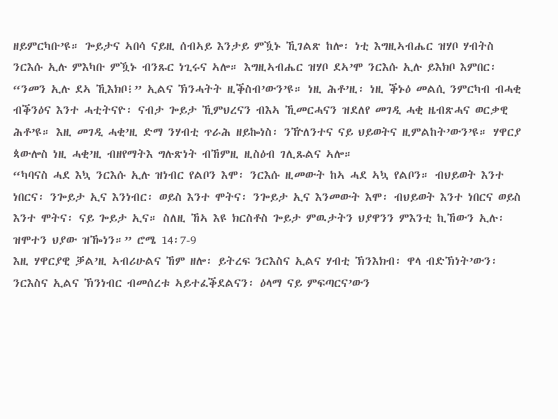ዘይምርካቡ’ዩ። ጐይታና ኣበሳ ናይዚ ሰብኣይ እንታይ ምዃኑ ኺገልጽ ከሎ፡ ነቲ እግዚኣብሔር ዝሃቦ ሃብትስ ንርእሱ ኢሉ ምእካቡ ምዃኑ ብንጹር ነጊሩና ኣሎ። እግዚኣብሔር ዝሃቦ ደኣ’ሞ ንርእሱ ኢሉ ይእክቦ እምበር፡ “ንመን ኢሉ ደኣ ኺእክቦ፧” ኢልና ኽንሓትት ዚቕስብ’ውን’ዩ። ነዚ ሕቶ’ዚ፡ ነዚ ቕኑዕ መልሲ ንምርካብ ብሓቂ ብቕንዕና እንተ ሓቲትናዮ፡ ናብታ ጐይታ ኺምህረናን ብእኣ ኺመርሓናን ዝደለየ መገዲ ሓቂ ዜብጽሓና ወርቃዊ ሕቶ’ዩ። እዚ መገዲ ሓቂ’ዚ ድማ ንሃብቲ ጥራሕ ዘይኰነስ፡ ንዅለንተና ናይ ህይወትና ዚምልከት’ውን’ዩ። ሃዋርያ ጳውሎስ ነዚ ሓቂ’ዚ ብዘየማትእ ግሉጽነት ብኸምዚ ዚስዕብ ገሊጹልና ኣሎ።
“ካባናስ ሓደ እኳ ንርእሱ ኢሉ ዝነብር የልቦን እሞ፡ ንርእሱ ዚመውት ከኣ ሓደ ኣኳ የልቦን። ብህይወት እንተ ነበርና፡ ንጐይታ ኢና እንነብር፡ ወይስ እንተ ሞትና፡ ንጐይታ ኢና እንመውት እሞ፡ ብህይወት እንተ ነበርና ወይስ እንተ ሞትና፡ ናይ ጐይታ ኢና። ስለዚ ኸኣ እዩ ክርስቶስ ጐይታ ምዉታትን ህያዋንን ምእንቲ ኪኸውን ኢሉ፡ ዝሞተን ህያው ዝዀነን።” ሮሜ 14፡7-9
እዚ ሃዋርያዊ ቓል’ዚ ኣብሪሁልና ኸም ዘሎ፡ ይትረፍ ንርእስና ኢልና ሃብቲ ኽንእክብ፡ ዋላ ብድኽነት’ውን፡ ንርእስና ኢልና ኽንነብር ብመሰረቱ ኣይተፈቕደልናን፡ ዕላማ ናይ ምፍጣርና’ውን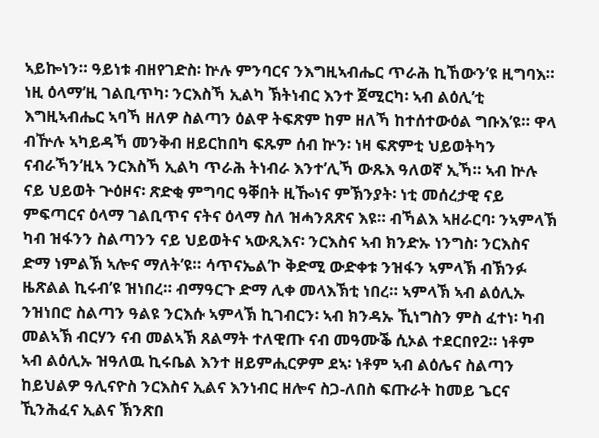ኣይኰነን። ዓይነቱ ብዘየገድስ፡ ኵሉ ምንባርና ንእግዚኣብሔር ጥራሕ ኪኸውን’ዩ ዚግባእ። ነዚ ዕላማ’ዚ ገልቢጥካ፡ ንርእስኻ ኢልካ ኽትነብር እንተ ጀሚርካ፡ ኣብ ልዕሊ’ቲ እግዚኣብሔር ኣባኻ ዘለዎ ስልጣን ዕልዋ ትፍጽም ከም ዘለኻ ከተሰተውዕል ግቡእ’ዩ። ዋላ ብዅሉ ኣካይዳኻ መንቅብ ዘይርከበካ ፍጹም ሰብ ኵን፡ ነዛ ፍጽምቲ ህይወትካን ናብራኻን’ዚኣ ንርእስኻ ኢልካ ጥራሕ ትነብራ እንተ’ሊኻ ውጹእ ዓለወኛ ኢኻ። ኣብ ኵሉ ናይ ህይወት ጕዕዞና፡ ጽድቂ ምግባር ዓቐበት ዚዀነና ምኽንያት፡ ነቲ መሰረታዊ ናይ ምፍጣርና ዕላማ ገልቢጥና ናትና ዕላማ ስለ ዝሓንጸጽና እዩ። ብኻልእ ኣዘራርባ፡ ንኣምላኽ ካብ ዝፋንን ስልጣንን ናይ ህይወትና ኣውጺእና፡ ንርእስና ኣብ ክንድኡ ነንግስ፡ ንርእስና ድማ ነምልኽ ኣሎና ማለት’ዩ። ሳጥናኤል’ኮ ቅድሚ ውድቀቱ ንዝፋን ኣምላኽ ብኽንፉ ዜጽልል ኪሩብ’ዩ ዝነበረ። ብማዓርጉ ድማ ሊቀ መላእኽቲ ነበረ። ኣምላኽ ኣብ ልዕሊኡ ንዝነበሮ ስልጣን ዓልዩ ንርእሱ ኣምላኽ ኪገብርን፡ ኣብ ክንዳኡ ኺነግስን ምስ ፈተነ፡ ካብ መልኣኽ ብርሃን ናብ መልኣኽ ጸልማት ተለዊጡ ናብ መዓሙቕ ሲኦል ተደርበየ2። ነቶም ኣብ ልዕሊኡ ዝዓለዉ ኪሩቤል እንተ ዘይምሒርዎም ደኣ፡ ነቶም ኣብ ልዕሌና ስልጣን ከይህልዎ ዓሊናዮስ ንርእስና ኢልና እንነብር ዘሎና ስጋ-ለበስ ፍጡራት ከመይ ጌርና ኺንሕፈና ኢልና ኽንጽበ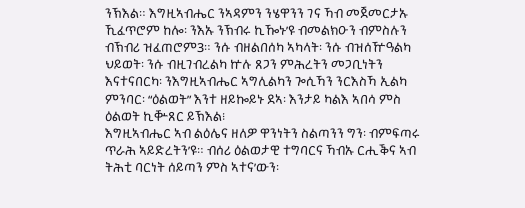ንኽእል። እግዚኣብሔር ንኣዳምን ንሄዋንን ገና ኻብ መጀመርታኡ ኺፈጥሮም ከሎ፡ ንእኡ ንኽብሩ ኪዀኑ’ዩ ብመልክዑን ብምስሉን ብኽብሪ ዝፈጠሮም3። ንሱ ብዘልበሰካ ኣካላት፡ ንሱ ብዝሰዅዓልካ ህይወት፡ ንሱ ብዚገብረልካ ኵሉ ጸጋን ምሕረትን መጋቢነትን እናተናበርካ፡ ንእግዚኣብሔር ኣግሊልካን ጐሲኻን ንርእስኻ ኢልካ ምንባር፡ “ዕልወት” እንተ ዘይኰይኑ ደኣ፡ እንታይ ካልእ ኣበሳ ምስ ዕልወት ኪቝጸር ይኽእል፧
እግዚኣብሔር ኣብ ልዕሌና ዘለዎ ዋንነትን ስልጣንን ግን፡ ብምፍጣሩ ጥራሕ ኣይድረትን’ዩ። ብሰሪ ዕልወታዊ ተግባርና ኻብኡ ርሒቕና ኣብ ትሕቲ ባርነት ሰይጣን ምስ ኣተና’ውን፡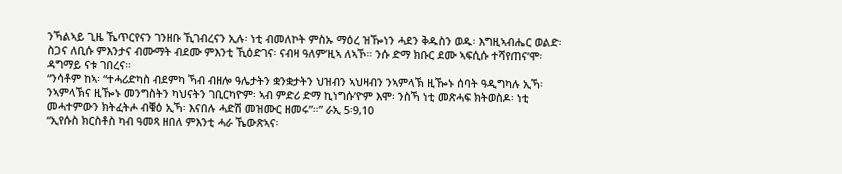ንኻልኣይ ጊዜ ኼጥርየናን ገንዘቡ ኺገብረናን ኢሉ፡ ነቲ ብመለኮት ምስኡ ማዕረ ዝዀነን ሓደን ቅዱስን ወዱ፡ እግዚኣብሔር ወልድ፡ ስጋና ለቢሱ ምእንታና ብሙማት ብደሙ ምእንቲ ኺዕድገና፡ ናብዛ ዓለም’ዚኣ ለኣኾ። ንሱ ድማ ክቡር ደሙ ኣፍሲሱ ተሻየጠና’ሞ፡ ዳግማይ ናቱ ገበረና።
“ንሳቶም ከኣ፡ “ተሓሪድካስ ብደምካ ኻብ ብዘሎ ዓሌታትን ቋንቋታትን ህዝብን ኣህዛብን ንኣምላኽ ዚዀኑ ሰባት ዓዲግካሉ ኢኻ፡ ንኣምላኽና ዚዀኑ መንግስትን ካህናትን ገቢርካዮም፡ ኣብ ምድሪ ድማ ኪነግሱ’ዮም እሞ፡ ንስኻ ነቲ መጽሓፍ ክትወስዶ፡ ነቲ መሓተምውን ክትፈትሖ ብቑዕ ኢኻ፡ እናበሉ ሓድሽ መዝሙር ዘመሩ”።” ራኢ 5፡9,10
“ኢየሱስ ክርስቶስ ካብ ዓመጻ ዘበለ ምእንቲ ሓራ ኼውጽኣና፡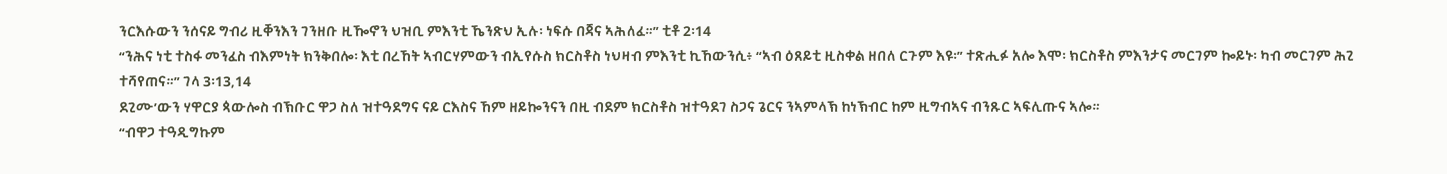ንርእሱውን ንሰናይ ግብሪ ዚቐንእን ገንዘቡ ዚዀኖን ህዝቢ ምእንቲ ኼንጽህ ኢሉ፡ ነፍሱ በጃና ኣሕለፈ።” ቲቶ 2፡14
“ንሕና ነቲ ተስፋ መንፈስ ብእምነት ክንቅበሎ፡ እቲ በረኸት ኣብርሃምውን ብኢየሱስ ክርስቶስ ነህዛብ ምእንቲ ኪኸውንሲ፥ “ኣብ ዕጸይቲ ዚስቀል ዘበለ ርጉም እዩ፡” ተጽሒፉ አሎ እሞ፡ ክርስቶስ ምእንታና መርገም ኰይኑ፡ ካብ መርገም ሕጊ ተሻየጠና።” ገላ 3፡13,14
ደጊሙ’ውን ሃዋርያ ጳውሎስ ብኽቡር ዋጋ ስለ ዝተዓደግና ናይ ርእስና ኸም ዘይኰንናን በዚ ብደም ክርስቶስ ዝተዓደገ ስጋና ጌርና ንኣምላኽ ከነኽብር ከም ዚግብኣና ብንጹር ኣፍሊጡና ኣሎ።
“ብዋጋ ተዓዲግኩም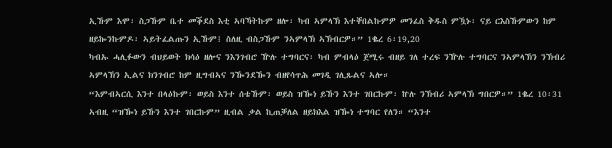ኢኹም እሞ፡ ስጋኹም ቤተ መቕደስ እቲ ኣባኻትኩም ዘሎ፡ ካብ ኣምላኽ እተቐበልኩምዎ መንፈስ ቅዱስ ምዃኑ፡ ናይ ርእስኹምውን ከም ዘይኰንኩምዶ፡ ኣይትፈልጡን ኢኹም፧ ስለዚ ብስጋኹም ንኣምላኽ ኣኽብርዎ።” 1ቈረ 6፡19,20
ካብኡ ሓሊፉውን ብህይወት ክሳዕ ዘሎና ንእንገብሮ ዅሉ ተግባርና፡ ካብ ምብላዕ ጀሚሩ ብዘይ ገለ ተረፍ ንዅሉ ተግባርና ንኣምላኽን ንኽብሪ ኣምላኽን ኢልና ክንገብሮ ከም ዚግብኣና ንዀንደዀን ብዘየሳጥሕ መገዲ ገሊጹልና ኣሎ።
“እምብኣርሲ እንተ በላዕኩም፡ ወይስ እንተ ሰቴኹም፡ ወይስ ዝዀነ ይኹን እንተ ገበርኩም፡ ኵሉ ንኽብሪ ኣምላኽ ግበርዎ።” 1ቈረ 10፡31
ኣብዚ “ዝዀነ ይኹን እንተ ገበርኩም” ዚብል ቃል ኪጠቓለል ዘይክእል ዝዀነ ተግባር የለን። “እንተ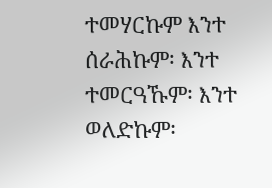ተመሃርኩም እንተ ሰራሕኩም፡ እንተ ተመርዓኹም፡ እንተ ወለድኩም፡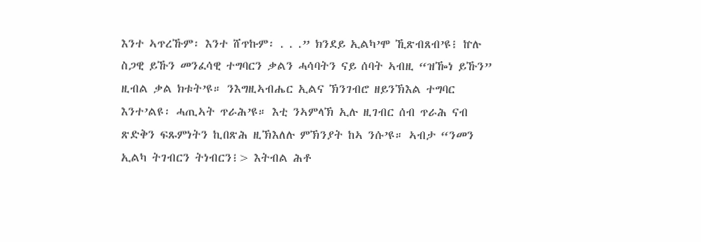እንተ ኣጥረኹም፡ እንተ ሸጥኩም፡ . . .” ክንደይ ኢልካ’ሞ ኺጽብጸብ’ዩ፧ ኵሉ ስጋዊ ይኹን መንፈሳዊ ተግባርን ቃልን ሓሳባትን ናይ ሰባት ኣብዚ “ዝዀነ ይኹን” ዚብል ቃል ክቱት’ዩ። ንእግዚኣብሔር ኢልና ኽንገብሮ ዘይንኽእል ተግባር እንተ’ልዩ፡ ሓጢኣት ጥራሕ’ዩ። እቲ ንኣምላኽ ኢሉ ዚገብር ሰብ ጥራሕ ናብ ጽድቅን ፍጹምነትን ኪበጽሕ ዚኽእለሉ ምኽንያት ከኣ ንሱ’ዩ። ኣብታ “ንመን ኢልካ ትገብርን ትነብርን፧> እትብል ሕቶ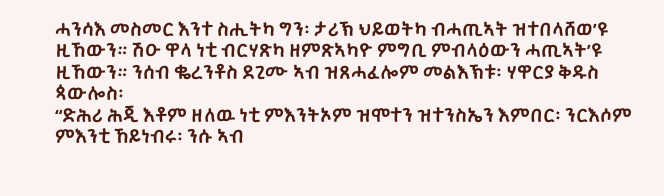ሓንሳእ መስመር እንተ ስሒትካ ግን፡ ታሪኽ ህይወትካ ብሓጢኣት ዝተበላሸወ’ዩ ዚኸውን። ሽዑ ዋላ ነቲ ብርሃጽካ ዘምጽኣካዮ ምግቢ ምብላዕውን ሓጢኣት’ዩ ዚኸውን። ንሰብ ቈረንቶስ ደጊሙ ኣብ ዝጸሓፈሎም መልእኽቱ፡ ሃዋርያ ቅዱስ ጳውሎስ፡
“ድሕሪ ሕጂ እቶም ዘለዉ ነቲ ምእንትኦም ዝሞተን ዝተንስኤን እምበር፡ ንርእሶም ምእንቲ ኸይነብሩ፡ ንሱ ኣብ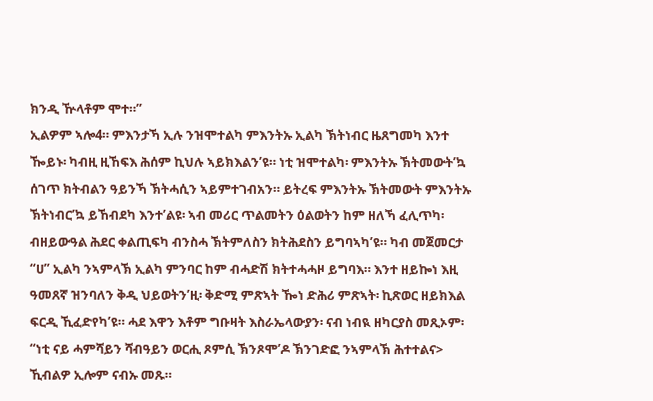ክንዲ ዅላቶም ሞተ።”
ኢልዎም ኣሎ4። ምእንታኻ ኢሉ ንዝሞተልካ ምእንትኡ ኢልካ ኽትነብር ዜጸግመካ እንተ ዀይኑ፡ ካብዚ ዚኸፍእ ሕሰም ኪህሉ ኣይክእልን’ዩ። ነቲ ዝሞተልካ፡ ምእንትኡ ኽትመውት’ኳ ሰገጥ ክትብልን ዓይንኻ ኽትሓሲን ኣይምተገብአን። ይትረፍ ምእንትኡ ኽትመውት ምእንትኡ ኽትነብር’ኳ ይኸብደካ እንተ’ልዩ፡ ኣብ መሪር ጥልመትን ዕልወትን ከም ዘለኻ ፈሊጥካ፡ ብዘይውዓል ሕደር ቀልጢፍካ ብንስሓ ኽትምለስን ክትሕደስን ይግባኣካ’ዩ። ካብ መጀመርታ “ሀ” ኢልካ ንኣምላኽ ኢልካ ምንባር ከም ብሓድሽ ክትተሓሓዞ ይግባእ። እንተ ዘይኰነ እዚ ዓመጸኛ ዝንባለን ቅዲ ህይወትን’ዚ፡ ቅድሚ ምጽኣት ዀነ ድሕሪ ምጽኣት፡ ኪጽወር ዘይክእል ፍርዲ ኺፈድየካ’ዩ። ሓደ እዋን እቶም ግቡዛት እስራኤላውያን፡ ናብ ነብዪ ዘካርያስ መጺኦም፡ “ነቲ ናይ ሓምሻይን ሻብዓይን ወርሒ ጾምሲ ኽንጾሞ’ዶ ኽንገድፎ ንኣምላኽ ሕተተልና> ኺብልዎ ኢሎም ናብኡ መጹ።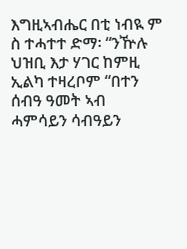እግዚኣብሔር በቲ ነብዪ ም ስ ተሓተተ ድማ፡ “ንዅሉ ህዝቢ እታ ሃገር ከምዚ ኢልካ ተዛረቦም “በተን ሰብዓ ዓመት ኣብ ሓምሳይን ሳብዓይን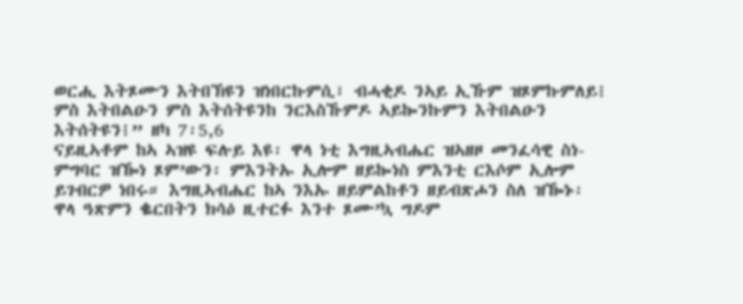ወርሒ እትጾሙን እትበኽዩን ዝነበርኩምሲ፣ ብሓቂዶ ንኣይ ኢኹም ዝጾምኩምለይ፧ ምስ እትበልዑን ምስ እትሰትዩንከ ንርእስኹምዶ ኣይኰንኩምን እትበልዑን እትሰትዩን፧” ዘካ 7፡5,6
ናይዚኣቶም ከኣ ኣዝዩ ፍሉይ እዩ፡ ዋላ ነቲ እግዚኣብሔር ዝኣዘዞ መንፈሳዊ ስነ-ምግባር ዝዀነ ጾም’ውን፡ ምእንትኡ ኢሎም ዘይኰነስ ምእንቲ ርእሶም ኢሎም ይገብርዎ ነበሩ። እግዚኣብሔር ከኣ ንእኡ ዘይምልከቶን ዘይብጽሖን ስለ ዝዀኑ፡ ዋላ ዓጽምን ቈርበትን ክሳዕ ዚተርፉ እንተ ጾሙ’ኳ ግዶም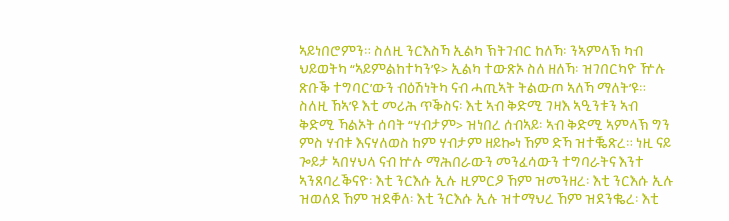ኣይነበሮምን። ስለዚ ንርእስኻ ኢልካ ኽትገብር ከለኻ፡ ንኣምላኽ ካብ ህይወትካ “ኣይምልከተካን’ዩ> ኢልካ ተውጽኦ ስለ ዘለኻ፡ ዝገበርካዮ ዅሉ ጽቡቕ ተግባር’ውን ብዕሽነትካ ናብ ሓጢኣት ትልውጦ ኣለኻ ማለት’ዩ። ስለዚ ኸኣ’ዩ እቲ መሪሕ ጥቕስና፡ እቲ ኣብ ቅድሚ ገዛእ ኣዒንቱን ኣብ ቅድሚ ኻልኦት ሰባት “ሃብታም> ዝነበረ ሰብኣይ፡ ኣብ ቅድሚ ኣምላኽ ግን ምስ ሃብቱ እናሃለወስ ከም ሃብታም ዘይኰነ ኸም ድኻ ዝተቘጽረ። ነዚ ናይ ጐይታ ኣበሃህላ ናብ ኵሉ ማሕበራውን መንፈሳውን ተግባራትና እንተ ኣንጸባረቕናዮ፡ እቲ ንርእሱ ኢሉ ዚምርዖ ኸም ዝመንዘረ፡ እቲ ንርእሱ ኢሉ ዝወለደ ኸም ዝደቐለ፡ እቲ ንርእሱ ኢሉ ዝተማህረ ኸም ዝደንቈረ፡ እቲ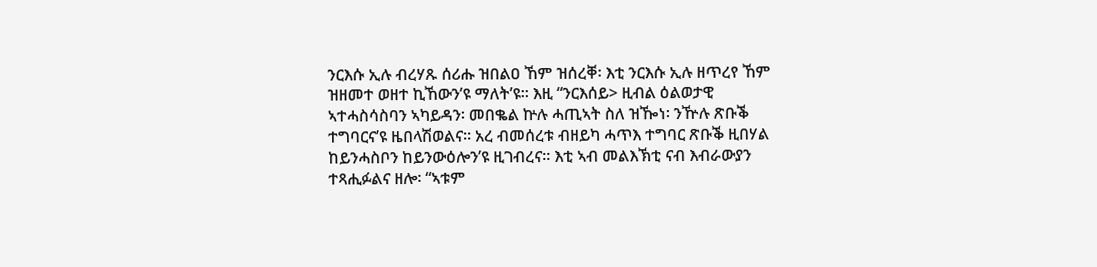ንርእሱ ኢሉ ብረሃጹ ሰሪሑ ዝበልዐ ኸም ዝሰረቐ፡ እቲ ንርእሱ ኢሉ ዘጥረየ ኸም ዝዘመተ ወዘተ ኪኸውን’ዩ ማለት’ዩ። እዚ “ንርእሰይ> ዚብል ዕልወታዊ ኣተሓስሳስባን ኣካይዳን፡ መበቈል ኵሉ ሓጢኣት ስለ ዝዀነ፡ ንዅሉ ጽቡቕ ተግባርና’ዩ ዜበላሽወልና። አረ ብመሰረቱ ብዘይካ ሓጥእ ተግባር ጽቡቕ ዚበሃል ከይንሓስቦን ከይንውዕሎን’ዩ ዚገብረና። እቲ ኣብ መልእኽቲ ናብ እብራውያን ተጻሒፉልና ዘሎ፡ “ኣቱም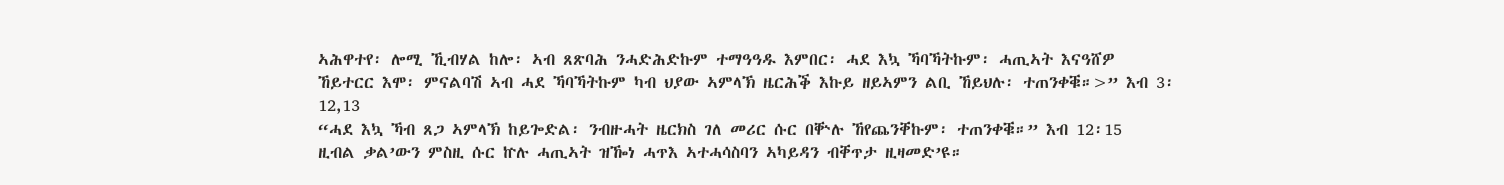ኣሕዋተየ፡ ሎሚ ኺብሃል ከሎ፡ ኣብ ጸጽባሕ ንሓድሕድኩም ተማዓዓዱ እምበር፡ ሓደ እኳ ኻባኻትኩም፡ ሓጢኣት እናዓሸዎ ኸይተርር እሞ፡ ምናልባሽ ኣብ ሓደ ኻባኻትኩም ካብ ህያው ኣምላኽ ዜርሕቕ እኩይ ዘይኣምን ልቢ ኸይህሉ፡ ተጠንቀቑ።>” እብ 3፡12,13
“ሓደ እኳ ኻብ ጸጋ ኣምላኽ ከይጐድል፡ ንብዙሓት ዜርክስ ገለ መሪር ሱር በቝሉ ኸየጨንቐኩም፡ ተጠንቀቑ።” እብ 12፡15
ዚብል ቃል’ውን ምስዚ ሱር ኵሉ ሓጢኣት ዝዀነ ሓጥእ ኣተሓሳስባን ኣካይዳን ብቐጥታ ዚዛመድ’ዩ።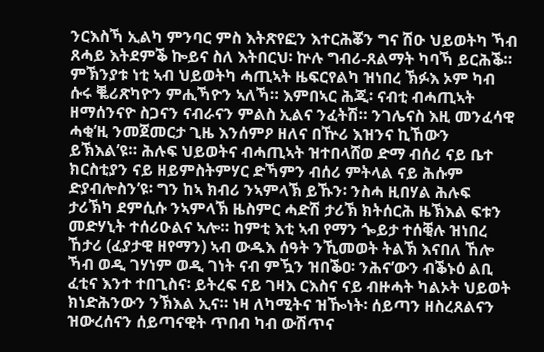ንርእስኻ ኢልካ ምንባር ምስ እትጽየፎን እተርሕቖን ግና ሽዑ ህይወትካ ኻብ ጸሓይ እትደምቕ ኰይና ስለ እትበርህ፡ ኵሉ ግብሪ-ጸልማት ካባኻ ይርሕቕ። ምኽንያቱ ነቲ ኣብ ህይወትካ ሓጢኣት ዜፍርየልካ ዝነበረ ኽፉእ ኦም ካብ ሱሩ ቘሪጽካዮን ምሒኻዮን ኣለኻ። እምበኣር ሕጂ፡ ናብቲ ብሓጢኣት ዘማሰንናዮ ስጋናን ናብራናን ምልስ ኢልና ንፈትሽ። ንገሌናስ እዚ መንፈሳዊ ሓቂ’ዚ ንመጀመርታ ጊዜ እንሰምዖ ዘለና በዅሪ እዝንና ኪኸውን ይኽእል’ዩ። ሕሉፍ ህይወትና ብሓጢኣት ዝተበላሸወ ድማ ብሰሪ ናይ ቤተ ክርስቲያን ናይ ዘይምስትምሃር ድኻምን ብሰሪ ምትላል ናይ ሕሱም ድያብሎስን’ዩ፡ ግን ከኣ ክብሪ ንኣምላኽ ይኹን፡ ንስሓ ዚበሃል ሕሉፍ ታሪኽካ ደምሲሱ ንኣምላኽ ዜስምር ሓድሽ ታሪኽ ክትሰርሕ ዜኽእል ፍቱን መድሃኒት ተሰሪዑልና ኣሎ። ከምቲ እቲ ኣብ የማን ጐይታ ተሰቒሉ ዝነበረ ኸታሪ (ፈያታዊ ዘየማን) ኣብ ውዱእ ሰዓት ንኺመወት ትልኽ እናበለ ኸሎ ኻብ ወዲ ገሃነም ወዲ ገነት ናብ ምዃን ዝበቕዐ፡ ንሕና’ውን ብቕኑዕ ልቢ ፈቲና እንተ ተበጊስና፡ ይትረፍ ናይ ገዛእ ርእስና ናይ ብዙሓት ካልኦት ህይወት ክነድሕንውን ንኽእል ኢና። ነዛ ለካሚትና ዝዀነት፡ ሰይጣን ዘስረጸልናን ዝውረሰናን ሰይጣናዊት ጥበብ ካብ ውሽጥና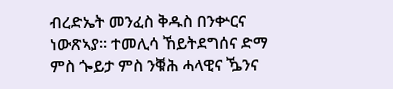ብረድኤት መንፈስ ቅዱስ በንቍርና ነውጽኣያ። ተመሊሳ ኸይትደግሰና ድማ ምስ ጐይታ ምስ ንቑሕ ሓላዊና ዄንና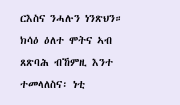ርእስና ንሓሉን ነንጽህን። ክሳዕ ዕለተ ሞትና ኣብ ጸጽባሕ ብኸምዚ እንተ ተመላለስና፡ ነቲ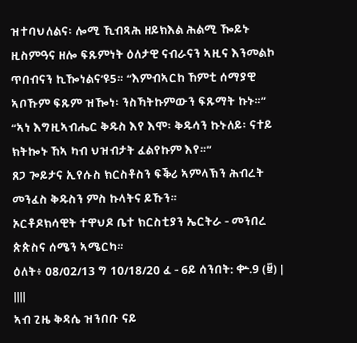ዝተባህለልና፡ ሎሚ ኺብጻሕ ዘይክእል ሕልሚ ዀይኑ ዚስምዓና ዘሎ ፍጹምነት ዕለታዊ ናብራናን ኣዚና እንመልኮ ጥበብናን ኪዀነልና’ዩ5። “እምብኣርከ ኸምቲ ሰማያዊ ኣቦኹም ፍጹም ዝዀነ፡ ንስኻትኩምውን ፍጹማት ኩኑ።” “ኣነ እግዚኣብሔር ቅዱስ እየ እሞ፡ ቅዱሳን ኩኑለይ፡ ናተይ ክትኰኑ ኸኣ ካብ ህዝብታት ፈልየኩም እየ።”
ጸጋ ጐይታና ኢየሱስ ክርስቶስን ፍቕሪ ኣምላኽን ሕብረት መንፈስ ቅዱስን ምስ ኩላትና ይኹን።
ኦርቶዶክሳዊት ተዋህዶ ቤተ ክርስቲያን ኤርትራ - መንበረ ጵጵስና ሰሜን ኣሜርካ።
ዕለት፥ 08/02/13 ግ 10/18/20 ፈ - 6ይ ሰንበት: ቍ.9 (፱) |
||||
ኣብ ጊዜ ቅዳሴ ዝንበቡ ናይ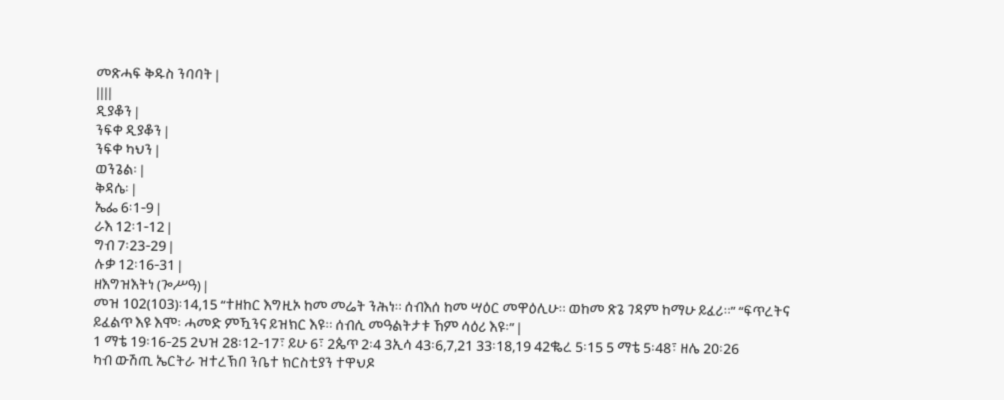መጽሓፍ ቅዱስ ንባባት |
||||
ዲያቆን |
ንፍቀ ዲያቆን |
ንፍቀ ካህን |
ወንጌል፡ |
ቅዳሴ፡ |
ኤፌ 6፡1-9 |
ራእ 12፡1-12 |
ግብ 7፡23-29 |
ሉቃ 12፡16-31 |
ዘእግዝእትነ (ጐሥዓ) |
መዝ 102(103)፡14,15 “ተዘከር እግዚኦ ከመ መሬት ንሕነ። ሰብእሰ ከመ ሣዕር መዋዕሊሁ። ወከመ ጽጌ ገዳም ከማሁ ይፈሪ።” “ፍጥረትና ይፈልጥ እዩ እሞ፡ ሓመድ ምዃንና ይዝክር እዩ። ሰብሲ መዓልትታቱ ኸም ሳዕሪ እዩ፡” |
1 ማቴ 19፡16-25 2ህዝ 28፡12-17፣ ይሁ 6፣ 2ጴጥ 2፡4 3ኢሳ 43፡6,7,21 33፡18,19 42ቈረ 5፡15 5 ማቴ 5፡48፣ ዘሌ 20፡26
ካብ ውሽጢ ኤርትራ ዝተረኽበ ንቤተ ክርስቲያን ተዋህዶ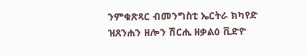ንምቁጽጻር ብመንግስቲ ኤርትራ ክካየድ ዝጸንሐን ዘሎን ሽርሒ ዘቃልዕ ቪድዮ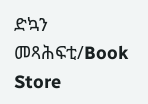ድኳን መጻሕፍቲ/Book Store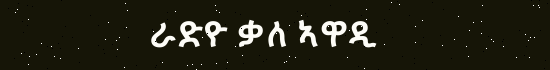ራድዮ ቃለ ኣዋዲ